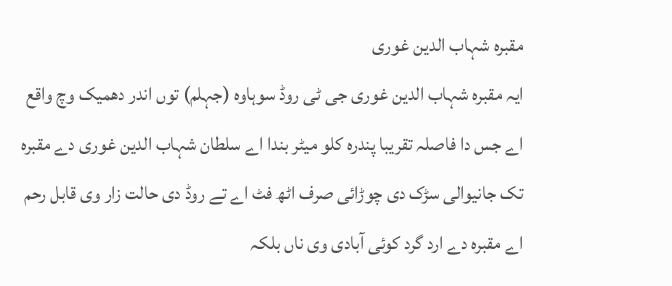مقبرہ شہاب الدین غوری
ایہ مقبرہ شہاب الدین غوری جی ٹی روڈ سوہاوہ (جہلم) توں اندر دھمیک وچ واقع اے جس دا فاصلہ تقریبا پندرہ کلو میٹر بندا اے سلطان شہاب الدین غوری دے مقبرہ تک جانیوالی سڑک دی چوڑائی صرف اٹھ فٹ اے تے روڈ دی حالت زار وی قابل رحم اے مقبرہ دے ارد گرد کوئی آبادی وی ناں بلکہ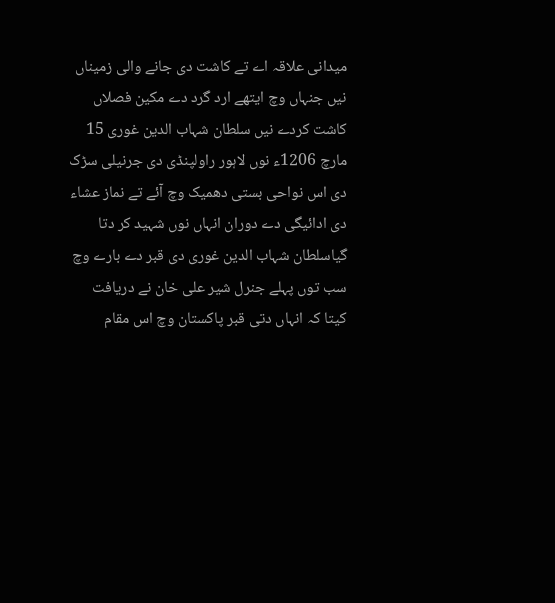میدانی علاقہ اے تے کاشت دی جانے والی زمیناں نيں جنہاں وچ ایتھے ارد گرد دے مکین فصلاں کاشت کردے نيں سلطان شہاب الدین غوری 15 مارچ 1206ء نوں لاہور راولپنڈی دی جرنیلی سڑک دی اس نواحی بستی دھمیک وچ آئے تے نماز عشاء دی ادائیگی دے دوران انہاں نوں شہید کر دتا گیاسلطان شہاب الدین غوری دی قبر دے بارے وچ سب توں پہلے جنرل شیر علی خان نے دریافت کيتا کہ انہاں دتی قبر پاکستان وچ اس مقام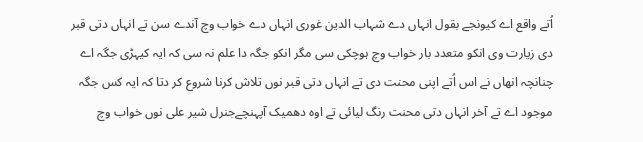اُتے واقع اے کیونجے بقول انہاں دے شہاب الدین غوری انہاں دے خواب وچ آندے سن تے انہاں دتی قبر دی زیارت وی انکو متعدد بار خواب وچ ہوچکی سی مگر انکو جگہ دا علم نہ سی کہ ایہ کیہڑی جگہ اے چنانچہ انھاں نے اس اُتے اپنی محنت دی تے انہاں دتی قبر نوں تلاش کرنا شروع کر دتا کہ ایہ کس جگہ موجود اے تے آخر انہاں دتی محنت رنگ لیائی تے اوہ دھمیک آپہنچےجنرل شیر علی نوں خواب وچ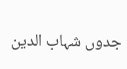جدوں شہاب الدین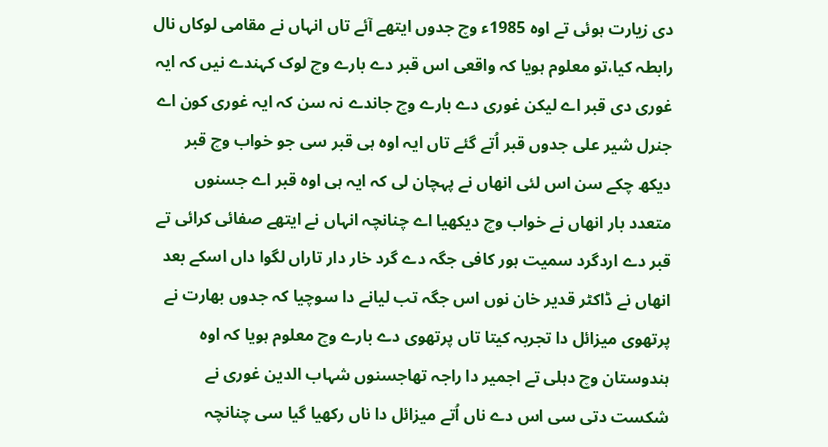دی زیارت ہوئی تے اوہ 1985ء وچ جدوں ایتھے آئے تاں انہاں نے مقامی لوکاں نال رابطہ کیا،تو معلوم ہويا کہ واقعی اس قبر دے بارے وچ لوک کہندے نيں کہ ایہ غوری دی قبر اے لیکن غوری دے بارے وچ جاندے نہ سن کہ ایہ غوری کون اے جنرل شیر علی جدوں قبر اُتے گئے تاں ایہ اوہ ہی قبر سی جو خواب وچ قبر دیکھ چکے سن اس لئی انھاں نے پہچان لی کہ ایہ ہی اوہ قبر اے جسنوں متعدد بار انھاں نے خواب وچ دیکھیا اے چنانچہ انہاں نے ایتھے صفائی کرائی تے قبر دے اردگرد سمیت ہور کافی جگہ دے گرد خار دار تاراں لگوا داں اسکے بعد انھاں نے ڈاکٹر قدیر خان نوں اس جگہ تب لیانے دا سوچیا کہ جدوں بھارت نے پرتھوی میزائل دا تجربہ کيتا تاں پرتھوی دے بارے وچ معلوم ہويا کہ اوہ ہندوستان وچ دہلی تے اجمیر دا راجہ تھاجسنوں شہاب الدین غوری نے شکست دتی سی اس دے ناں اُتے میزائل دا ناں رکھیا گیا سی چنانچہ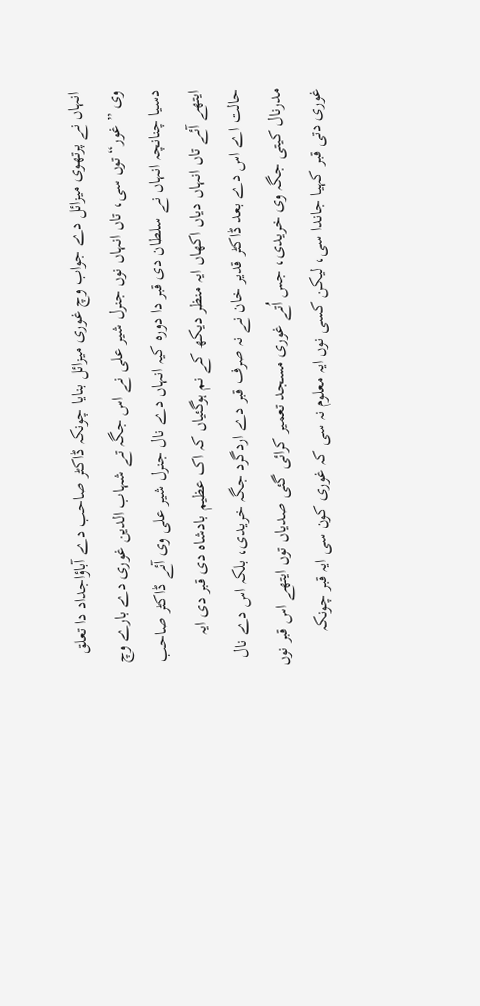انہاں نے پرتھوی میزائل دے جواب وچ غوری میزائل بنایا چونکہ ڈاکٹر صاحب دے آباؤاجداد دا تعلق وی ”غور“ توں سی، تاں انہاں نوں جنرل شیر علی نے اس جگہ تے شہاب الدین غوری دے بارے وچ دسیا چنانچہ انہاں نے سلطان دی قبر دا دورہ کیہ انہاں دے نال جنرل شیر علی وی آئے ڈاکٹر صاحب ایتھے آئے تاں انہاں دیاں اکھاں ایہ منظر دیکھ کے نم ہوگئياں کہ اک عظیم بادشاہ دی قبر دی ایہ حالت اے اس دے بعد ڈاکٹر قدیر خان نے نہ صرف قبر دے اردگرد جگہ خریدی، بلکہ اس دے نال مدرنال کيتی جگہ وی خریدی، جس اُتے غوری مسجد تعمیر کرائی گئی صدیاں توں ایتھے اس قبر نوں غوری دتی قبر کہیا جاندا سی، لیکن کسی نوں ایہ معلوم نہ سی کہ غوری کون سی ایہ قبر چونکہ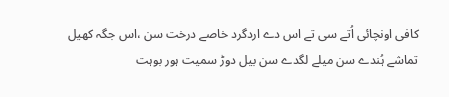کافی اونچائی اُتے سی تے اس دے اردگرد خاصے درخت سن ،اس جگہ کھیل تماشے ہُندے سن میلے لگدے سن بیل دوڑ سمیت ہور بوہت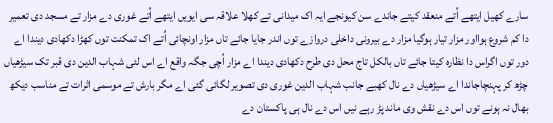سارے کھیل ایتھے اُتے منعقد کیتے جاندے سن کیونجے ایہ اک میدانی تے کھلا علاقہ سی ایويں ایتھے اُتے غوری دے مزار تے مسجد دی تعمیر دا کم شروع ہوااور مزار تیار ہوگیا مزار دے بیرونی داخلی دروازے توں اندر جایا جائے تاں مزار اونچائی اُتے اک تمکنت توں کھڑا دکھادی دیندا اے دور توں اگراس دا نظارہ کيتا جائے تاں بالکل تاج محل دی طرح دکھادی دیندا اے مزار اُچی جگہ واقع اے اس لئی شہاب الدین دی قبر تک سیڑھیاں چڑھ کر پہنچاجاندا اے سیڑھیاں دے نال کھبے جانب شہاب الدین غوری دی تصویر لگائی گئی اے مگر بارش تے موسمی اثرات تے مناسب دیکھ بھال نہ ہونے توں اس دے نقش وی ماند پڑ رہے نيں اس دے نال ہی پاکستان دے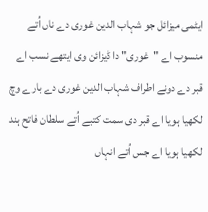ایٹمی میزائل جو شہاب الدین غوری دے ناں اُتے منسوب اے "غوری" دا ڈیزائن وی ایتھے نسب اے قبر دے دونے اطراف شہاب الدین غوری دے بارے وچ لکھیا ہويا اے قبر دی سمت کتبے اُتے سلطان فاتح ہند لکھیا ہويا اے جس اُتے انہاں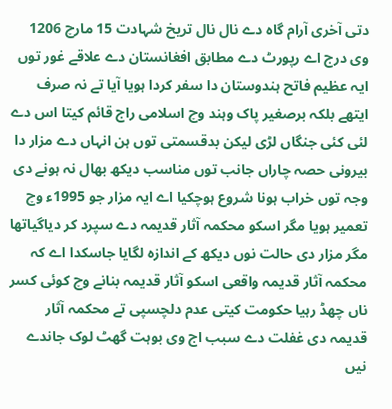دتی آخری آرام گاہ دے نال نال تریخ شہادت 15 مارچ 1206 وی درج اے رپورٹ دے مطابق افغانستان دے علاقے غور توں ایہ عظیم فاتح ہندوستان دا سفر کردا ہويا آیا تے نہ صرف ایتھے بلکہ برصغیر پاک وہند وچ اسلامی راج قائم کيتا اس دے لئی کئی جنگاں لڑی لیکن بدقسمتی توں ہن انہاں دے مزار دا بیرونی حصہ چاراں جانب توں مناسب دیکھ بھال نہ ہونے دی وجہ توں خراب ہونا شروع ہوچکيا اے ایہ مزار جو 1995ء وچ تعمیر ہويا مگر اسکو محکمہ آثار قدیمہ دے سپرد کر دیاگیاتھا مگر مزار دی حالت نوں دیکھ کے اندازہ لگایا جاسکدا اے کہ محکمہ آثار قدیمہ واقعی اسکو آثار قدیمہ بنانے وچ کوئی کسر ناں چھڈ رہیا حکومت کیتی عدم دلچسپی تے محکمہ آثار قدیمہ دی غفلت دے سبب اج وی بوہت گھٹ لوک جاندے نيں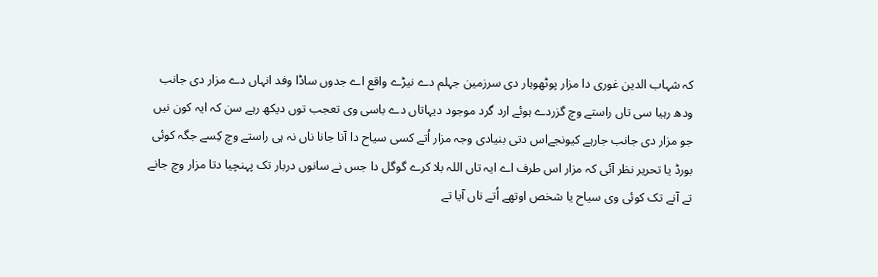کہ شہاب الدین غوری دا مزار پوٹھوہار دی سرزمین جہلم دے نیڑے واقع اے جدوں ساڈا وفد انہاں دے مزار دی جانب ودھ رہیا سی تاں راستے وچ گزردے ہوئے ارد گرد موجود دیہاتاں دے باسی وی تعجب توں دیکھ رہے سن کہ ایہ کون نيں جو مزار دی جانب جارہے کیونجےاس دتی بنیادی وجہ مزار اُتے کسی سیاح دا آنا جانا ناں نہ ہی راستے وچ کِسے جگہ کوئی بورڈ یا تحریر نظر آئی کہ مزار اس طرف اے ایہ تاں اللہ بلا کرے گوگل دا جس نے سانوں دربار تک پہنچیا دتا مزار وچ جانے تے آنے تک کوئی وی سیاح یا شخص اوتھے اُتے ناں آیا تے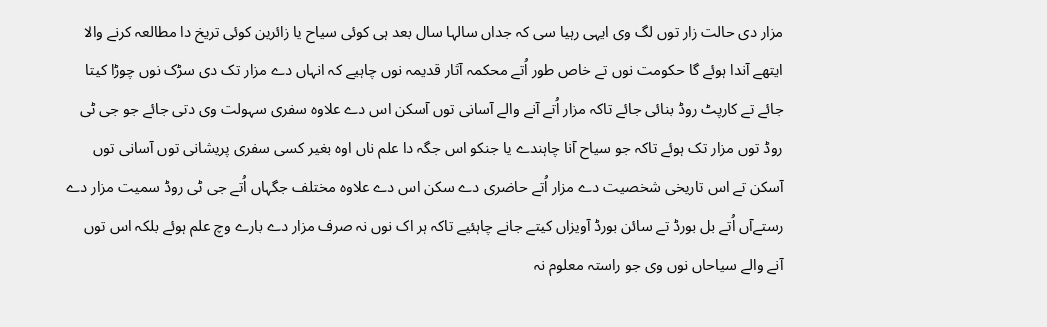مزار دی حالت زار توں لگ وی ایہی رہیا سی کہ جداں سالہا سال بعد ہی کوئی سیاح یا زائرین کوئی تریخ دا مطالعہ کرنے والا ایتھے آندا ہوئے گا حکومت نوں تے خاص طور اُتے محکمہ آثار قدیمہ نوں چاہیے کہ انہاں دے مزار تک دی سڑک نوں چوڑا کيتا جائے تے کارپٹ روڈ بنائی جائے تاکہ مزار اُتے آنے والے آسانی توں آسکن اس دے علاوہ سفری سہولت وی دتی جائے جو جی ٹی روڈ توں مزار تک ہوئے تاکہ جو سیاح آنا چاہندے یا جنکو اس جگہ دا علم ناں اوہ بغیر کسی سفری پریشانی توں آسانی توں آسکن تے اس تاریخی شخصیت دے مزار اُتے حاضری دے سکن اس دے علاوہ مختلف جگہاں اُتے جی ٹی روڈ سمیت مزار دے رستےآں اُتے بل بورڈ تے سائن بورڈ آویزاں کیتے جانے چاہئیے تاکہ ہر اک نوں نہ صرف مزار دے بارے وچ علم ہوئے بلکہ اس توں آنے والے سیاحاں نوں وی جو راستہ معلوم نہ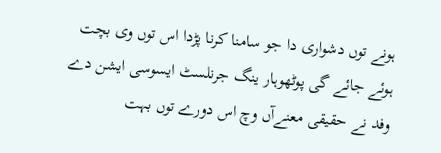ہونے توں دشواری دا جو سامنا کرنا پڑدا اس توں وی بچت ہوئے جائے گی پوٹھوہار ینگ جرنلسٹ ایسوسی ایشن دے وفد نے حقیقی معنےآں وچ اس دورے توں بہت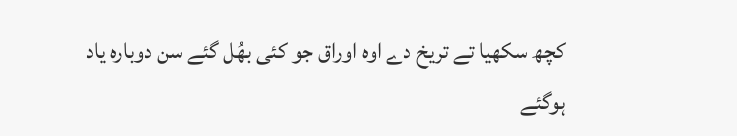کچھ سکھیا تے تریخ دے اوہ اوراق جو کئی بھُل گئے سن دوبارہ یاد ہوگئے